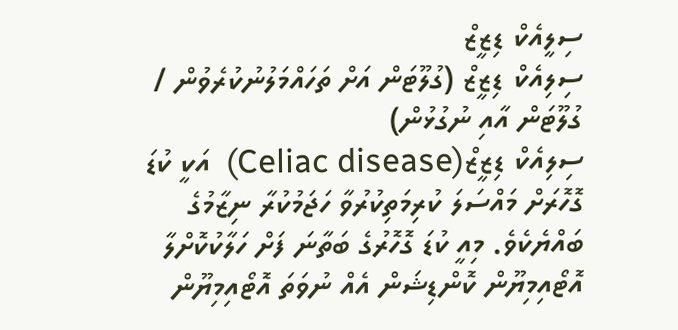ސިލީއެކް ޑިޒީޒް
ސިލިއެކް ޑިޒީޒް (ގުލޫޓަން އަށް ތަހައްމަލުނުކުރެވުން / ގުލޫޓަން އާއި ނުގުޅުން)
ސިލިއެކް ޑިޒީޒް(Celiac disease)  އަކީ ކުޑަ ގޮހޮރަށް މައްސަލަ ކުރިމަތިކުރުވާ ހަޖަމުކުރާ ނިޒާމުގެ ބައްޔެކެވެ. މިއީ ކުޑަ ގޮހޮރުގެ ބަތާނަ ފަށް ހަލާކުކޮށްލާ އޮޓޯއިމިޔޫން ކޮންޑިޝަން އެއް ނުވަތަ އޮޓޯއިމިޔޫން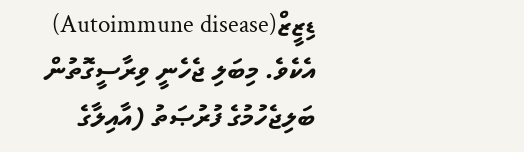ޑިޒީޒް(Autoimmune disease) އެކެވެ. މިބަލި ޖެހެނީ ވިރާސީގޮތުން ބަލިޖެހުމުގެ ފުރުޞަތު (އާއިލާގެ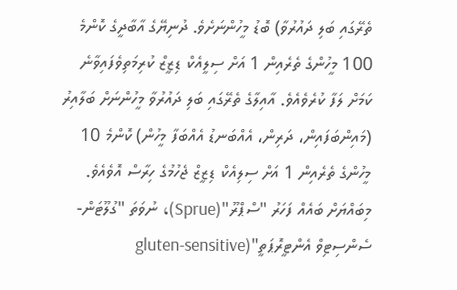ތެރޭގައި ބަލި ދައުރުވާ) ބޮޑު މީހުންނަށެވެ. ދުނިޔޭގެ އާބާދީގެ ކޮންމެ 100 މީހުންގެ ތެރެއިން 1 އަށް ސިލީއެކް ޑިޒީޒް ކުރިމަތިވެފައިވާނެ ކަމަށް ލަފާ ކުރެވެއެވެ. އާއިލާގެ ތެރޭގައި ބަލި ދައުރުވާ މީހުންނަށް ބަލާއިރު (މައިންބަފައިން، ދަރިން، އެއްބަނޑު އެއްބަފާ މީހުން) ކޮންމެ 10 މީހުންގެ ތެރެއިން 1 އަށް ސިލިއެކް ޑިޒީޒް ޖެހުމުގެ ހިރާސް އޮވެއެވެ. މިބައްޔަށް ބައެއް ފަހަރު "ސްޕްރޫ"(Sprue)، ނުވަތަ "ގުލޫޓަން- ސެންސިޓިވް އެންޓީރޮޕަތީ"(gluten-sensitive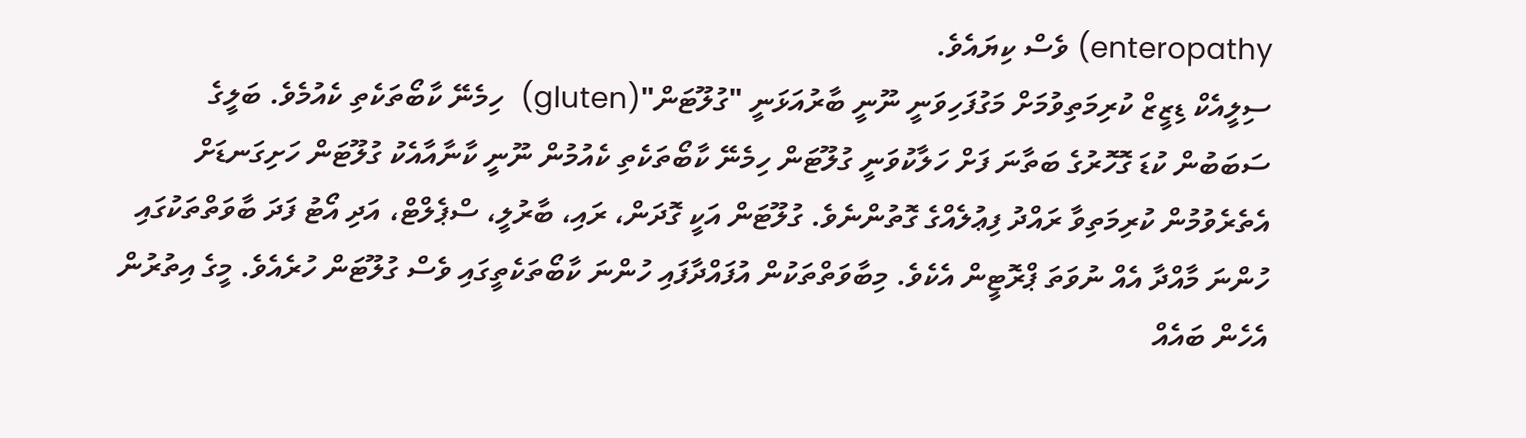enteropathy) ވެސް ކިޔައެވެ.
ސިލީއެކް ޑިޒީޒް ކުރިމަތިވުމަށް މަގުފަހިވަނީ ނޫނީ ބާރުއަޅަނީ "ގުލޫޓަން"(gluten)  ހިމެނޭ ކާބޯތަކެތި ކެއުމެވެ. ބަލީގެ ސަބަބުން ކުޑަ ގޮހޮރުގެ ބަތާނަ ފަށް ހަލާކުވަނީ ގުލޫޓަން ހިމެނޭ ކާބޯތަކެތި ކެއުމުން ނޫނީ ކާނާއާއެކު ގުލޫޓަން ހަށިގަނޑަށް އެތެރެވުމުން ކުރިމަތިވާ ރައްދު ފިޢުލެއްގެ ގޮތުންނެވެ. ގުލޫޓަން އަކީ ގޮދަން، ރައި، ބާރުލީ، ސްޕެލްޓް، އަދި އޯޓު ފަދަ ބާވަތްތަކުގައި ހުންނަ މާއްދާ އެއް ނުވަތަ ޕްރޮޓީން އެކެވެ. މިބާވަތްތަކުން އުފައްދާފައި ހުންނަ ކާބޯތަކެތީގައި ވެސް ގުލޫޓަން ހުރެއެވެ. މީގެ އިތުރުން އެހެން ބައެއް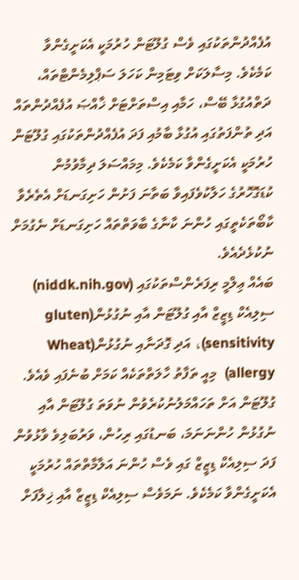އުފެއްދުންތަކުގައި ވެސް ގުލޫޓަން ހުރުމަކީ އެކަށީގެންވާ ކަމެކެވެ. މިސާލަކަށް ވިޓަމިން ކަހަލަ ސަޕްލިމެންޓްތައް، ދަތްއުގުޅާ ބޭސް، ހަމާއި އިސްތަށްޓަށް ޚާއްޞަ އުފެއްދުންތައް އަދި ތުންފަތުގައި އުގުޅާ ބާމުއި ފަދަ އުފެއްދުންތަކުގައި ގުލޫޓަން ހުރުމަކީ އެކަށީގެންވާ ކަމެކެވެ. މިމައްސަލަ ދިމާވުމުން ކުޑަގޮހޮރުގެ ހަލާކުވެފައިވާ ބަތާނަ ފަށުން ހަށިގަނޑަށް އެތެރެވާ ކާބޯތަކެތީގައި ހުންނަ ކާނާގެ ބާވަތްތައް ހަށިގަނޑަށް ނެގުމަށް ނުކުޅެދެއެވެ.
ބައެއް ޢިލްމީ ރިފަރެންސްތަކުގައި (niddk.nih.gov) ސިލިއެކް ޑިޒީޒް އާއި ގުލޫޓަން އާއި ނުގުޅުން(gluten sensitivity)، އަދި ގޮދަނާއި ނުގުޅުން(Wheat allergy)  މިއީ ތަފާތު ހާލަތްތަކެއް ކަމަށް ބުނެފައި ވެއެވެ. ގުލޫޓަން އަށް ތަހައްމަލުނުކުރެވުން ނުވަތަ ގުލޫޓަން އާއި ނުގުޅުން ހުންނަނަމަ، ބަނޑުގައި ރިހުން، ވަރުބަލިވެ ވާޅުވުން ފަދަ ސިލިއެކް ޑިޒީޒް ގައި ވެސް ހުންނަ އަލާމާތްތައް ހުރުމަކީ އެކަށީގެންވާ ކަމެކެވެ. ނަމަވެސް ސިލިއެކް ޑިޒީޒް އާއި ޚިލާފަށް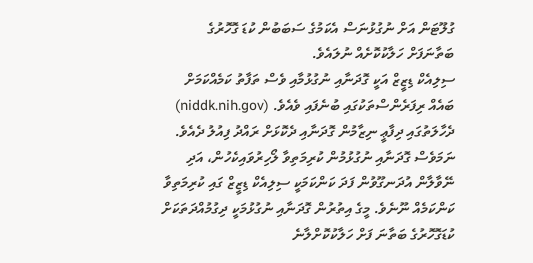ގުލޫޓަން އަށް ނުގުޅުނަސް އެކަމުގެ ސަބަބުން ކުޑަ ގޮހޮރުގެ ބަތާނަފަށް ހަލާކުކޮށެއް ނުލައެވެ.
ސިލިއެކް ޑިޒީޒް އަކީ ގޮދަނާއި ނުގުޅުމާއި ވެސް ތަފާތު ކަމެއްކަމަށް ބައެއް ރިފަރެންސްތަކުގައި ބުނެފައި ވެއެވެ. (niddk.nih.gov) ދެހާލަތުގައި ދިފާޢީ ނިޒާމުން ގޮދަނާއި ދެކޮޅަށް ރައްދު ފިއުލު ދެއެވެ. ނަމަވެސް ގޮދަނާއި ނުގުޅުމުން ކުރިމަތިވާ ލޯހިރުވައިކެހުން، އަދި ނޭވާލާން އުދަނގޫވުން ފަދަ ކަންކަމަކީ ސިލިއެކް ޑިޒީޒް ގައި ކުރިމަތިވާ ކަންކަމެއް ނޫނެވެ. މީގެ އިތުރުން ގޮދަނާއި ނުގުޅުމަކީ ދިގުމުއްދަތަކަށް ކުޑަގޮހޮރުގެ ބަތާނަ ފަށް ހަލާކުކޮށްލާނެ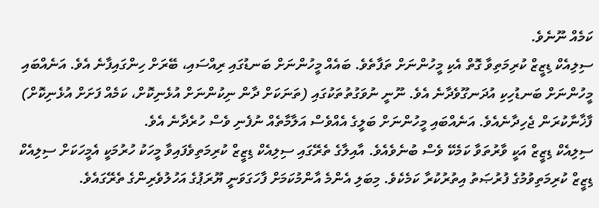ކަމެއް ނޫނެވެ.
ސިލިއެކް ޑިޒީޒް ކުރިމަތިވާ ގޮތް އެކި މީހުންނަށް ތަފާތެވެ. ބައެއް މީހުންނަށް ބަނޑުގައި ރިއްސައި، ބޭރަށް ހިންގައިފާނެ އެވެ. އަނެއްބައި މީހުންނަށް ބަނޑުހިކި އުދަނގޫވެދާނެ އެވެ. ނޫނީ ނުވަގުތުތަކުގައި (ތަނަކަށް ދާން ނިކުންނަށް އުޅެނިކޮށް، ކަމެއް ފަށަށް އުޅެނިކޮށް) ފާޚާނާކުރަން ޖެހިދާނެއެވެ. އަނެއްބައި މީހުންނަށް ބަލީގެ އެއްވެސް އަލާމާތެއް ނުފެނި ވެސް ހުރެދާނެ އެވެ.
ސިލިއެކް ޑިޒީޒް އަކީ ވާރުތަވާ ކަމެކޭ ވެސް ބުނެވެއެވެ. އާއިލާގެ ތެރޭގައި ސިލިއެކް ޑިޒީޒް ކުރިމަތިވެފައިވާ މީހަކު ހުރުމަކީ އެމީހަކަށް ސިލިއެކް ޑިޒީޒް ކުރިމަތިވުމުގެ ފުރުޞަތު އިތުރުކުރާ ކަމެކެވެ. މިބަލި އެންމެ އާންމުކަމަށް ފާހަގަވަނީ ޔޫރަޕުގެ އަހުލުވެރިންގެ ތެރޭގައެވެ.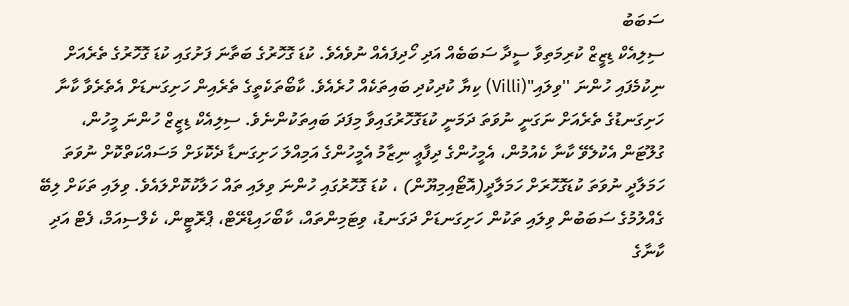ސަބަބު
ސިލިއެކް ޑިޒީޒް ކުރިމަތިވާ ސީދާ ސަބަބެއް އަދި ހޯދިފައެއް ނުވެއެވެ. ކުޑަ ގޮހޮރުގެ ބަތާނަ ފަށުގައި ކުޑަ ގޮހޮރުގެ ތެރެއަށް ނިކުމެފައި ހުންނަ ''ވިލައި"(Villi) ކިޔާ ކުދިކުދި ބައިތަކެއް ހުރެއެވެ. ކާބޯތަކެތީގެ ތެރެއިން ހަށިގަނޑަށް އެތެރެވާ ކާނާ ހަށިގަނޑުގެ ތެރެއަށް ނަގަނީ ނުވަތަ ދަމަނީ ކުޑަގޮހޮރުގައިވާ މިފަދަ ބައިތަކުންނެވެ. ސިލިއެކް ޑިޒީޒް ހުންނަ މީހުން، ގުލޫޓަން އެކުލެވޭ ކާނާ ކެއުމުން، އެމީހުންގެ ދިފާޢީ ނިޒާމު އެމީހުންގެ އަމިއްލަ ހަށިގަނޑާ ދެކޮޅަށް މަސައްކަތްކޮށް ނުވަތަ ހަމަލާދީ ނުވަތަ ކުޑަގޮހޮރަށް ހަމަލާދީ(އޮޓޯއިމިޔޫން) ، ކުޑަ ގޮހޮރުގައި ހުންނަ ވިލައި ތައް ހަލާކުކޮށްލައެވެ. ވިލައި ތަކަށް ލިބޭ ގެއްލުމުގެ ސަބަބުން ވިލައި ތަކުން ހަށިގަނޑަށް ދަގަނޑު، ވިޓަމިންތައް، ކާބޯހައިޑްރޭޓް، ޕްރޮޓީން، ކެލްސިއަމް، ފެޓް އަދި ކާނާގެ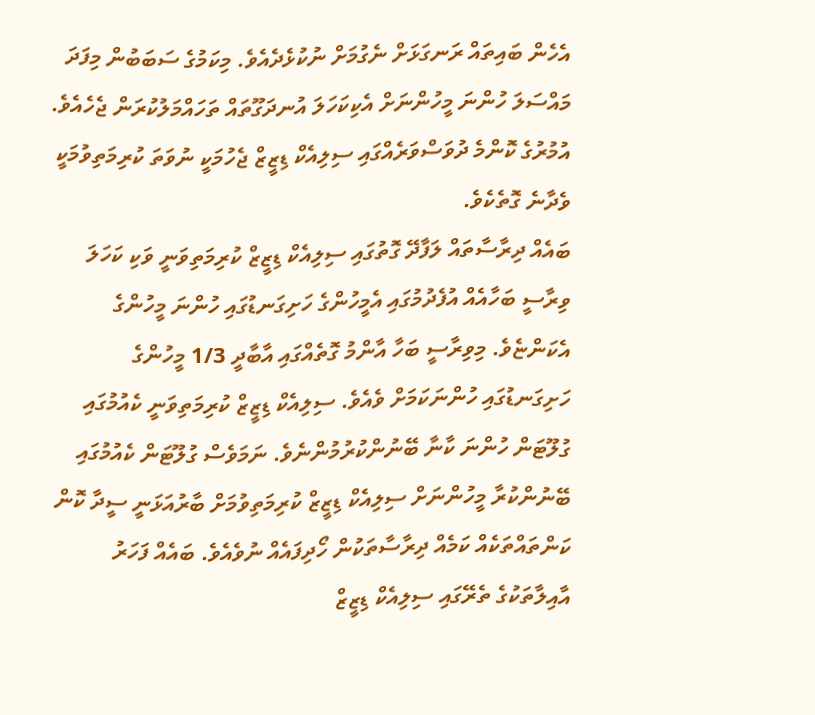އެހެން ބައިތައް ރަނގަޅަށް ނެގުމަށް ނުކުޅެދެއެވެ. މިކަމުގެ ސަބަބުން މިފަދަ މައްސަލަ ހުންނަ މީހުންނަށް އެކިކަހަލަ އުނދަގޫތައް ތަހައްމަލުކުރަން ޖެހެއެވެ. އުމުރުގެ ކޮންމެ ދުވަސްވަރެއްގައި ސިލިއެކް ޑިޒީޒް ޖެހުމަކީ ނުވަތަ ކުރިމަތިވުމަކީ ވެދާނެ ގޮތެކެވެ.
ބައެއް ދިރާސާތައް ލަފާދޭ ގޮތުގައި ސިލިއެކް ޑިޒީޒް ކުރިމަތިވަނީ ވަކި ކަހަލަ ވިރާސީ ބަހާއެއް އުފެދުމުގައި އެމީހުންގެ ހަށިގަނޑުގައި ހުންނަ މީހުންގެ އެކަންޏެވެ. މިވިރާސީ ބަހާ އާންމު ގޮތެއްގައި އާބާދީ 1/3 މީހުންގެ ހަށިގަނޑުގައި ހުންނަކަމަށް ވެއެވެ. ސިލިއެކް ޑިޒީޒް ކުރިމަތިވަނީ ކެއުމުގައި ގުލޫޓަން ހުންނަ ކާނާ ބޭނުންކުރުމުންނެވެ. ނަމަވެސް ގުލޫޓަން ކެއުމުގައި ބޭނުންކުރާ މީހުންނަށް ސިލިއެކް ޑިޒީޒް ކުރިމަތިވުމަށް ބާރުއަޅަނީ ސީދާ ކޮން ކަންތައްތަކެއް ކަމެއް ދިރާސާތަކުން ހޯދިފައެއް ނުވެއެވެ. ބައެއް ފަހަރު އާއިލާތަކުގެ ތެރޭގައި ސިލިއެކް ޑިޒީޒް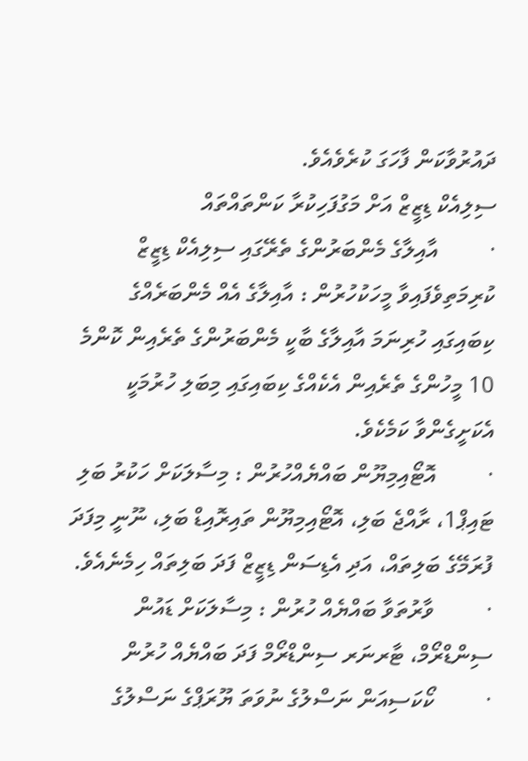ދައުރުވާކަން ފާހަގަ ކުރެވެއެވެ.
ސިލިއެކް ޑިޒީޒް އަށް މަގުފަހިކުރާ ކަންތައްތައް
·         އާއިލާގެ މެންބަރުންގެ ތެރޭގައި ސިލިއެކް ޑިޒީޒް ކުރިމަތިވެފައިވާ މީހަކުހުރުން : އާއިލާގެ އެއް މެންބަރެއްގެ ކިބައިގައި ހުރިނަމަ އާއިލާގެ ބާކީ މެންބަރުންގެ ތެރެއިން ކޮންމެ 10 މީހުންގެ ތެރެއިން އެކެއްގެ ކިބައިގައި މިބަލި ހުރުމަކީ އެކަށީގެންވާ ކަމެކެވެ.
·         އޮޓޯއިމިޔޫން ބައްޔެއްހުރުން : މިސާލަކަށް ހަކުރު ބަލި ޓައިޕް1، ރާއްޖެ ބަލި، އޮޓޯއިމިޔޫން ތައިރޮއިޑް ބަލި، ނޫނީ މިފަދަ ފުރަމޭގެ ބަލިތައް، އަދި އެޑިސަން ޑިޒީޒް ފަދަ ބަލިތައް ހިމެނެއެވެ.
·         ވާރުތަވާ ބައްޔެއް ހުރުން : މިސާލަކަށް ޑައުން ސިންޑްރޯމް، ޓާރނަރ ސިންޑްރޯމް ފަދަ ބައްޔެއް ހުރުން
·         ކޯކަސިއަން ނަސްލުގެ ނުވަތަ ޔޫރަޕްގެ ނަސްލުގެ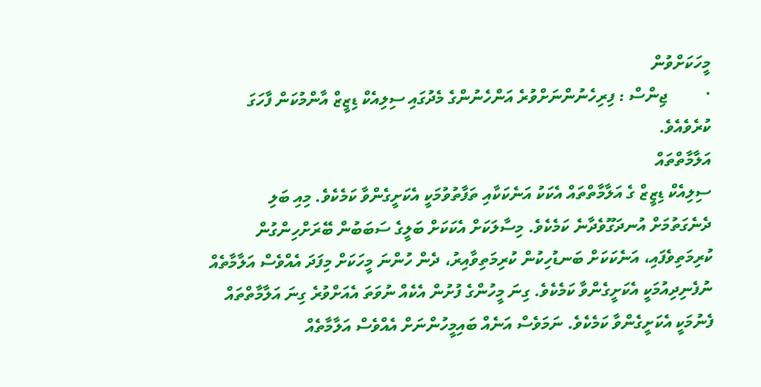މީހަކަށްވުން
·         ޖިންސް : ފިރިހެނުންނަށްވުރެ އަންހެނުންގެ މެދުގައި ސިލިއެކް ޑިޒީޒް އާންމުކަން ފާހަގަ ކުރެވެއެވެ.
އަލާމާތްތައް
ސިލިއެކް ޑިޒީޒް ގެ އަލާމާތްތައް އެކަކު އަނެކަކާއި ތަފާތުވުމަކީ އެކަށީގެންވާ ކަމެކެވެ. މިއި ބަލި ދެނެގަތުމަށް އުނދަގޫވެދާނެ ކަމެކެވެ. މިސާލަކަށް އެކަކަށް ބަލީގެ ސަބަބުން ބޭރަށްހިންގުން ކުރިމަތިވެފައި، އަނެކަކަށް ބަނޑުހިކުން ކުރިމަތިވާއިރު، ދެން ހުންނަ މީހަކަށް މިފަދަ އެއްވެސް އަލާމާތެއް ނުފެނިދިއުމަކީ އެކަށީގެންވާ ކަމެކެވެ. ގިނަ މީހުންގެ ފުށުން އެކެއް ނުވަތަ އެއަށްވުރެ ގިނަ އަލާމާތްތައް ފެނުމަކީ އެކަށީގެންވާ ކަމެކެވެ. ނަމަވެސް އަނެއް ބައިމީހުންނަށް އެއްވެސް އަލާމާތެއް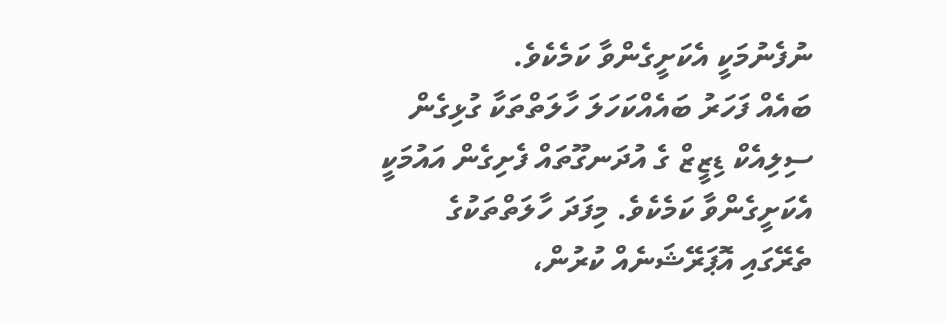ނުފެނުމަކީ އެކަށީގެންވާ ކަމެކެވެ.
ބައެއް ފަހަރު ބައެއްކަހަލަ ހާލަތްތަކާ ގުޅިގެން ސިލިއެކް ޑިޒީޒް ގެ އުދަނގޫތައް ފެށިގެން އައުމަކީ އެކަށީގެންވާ ކަމެކެވެ. މިފަދަ ހާލަތްތަކުގެ ތެރޭގައި އޮޕަރޭޝަނެއް ކުރުން،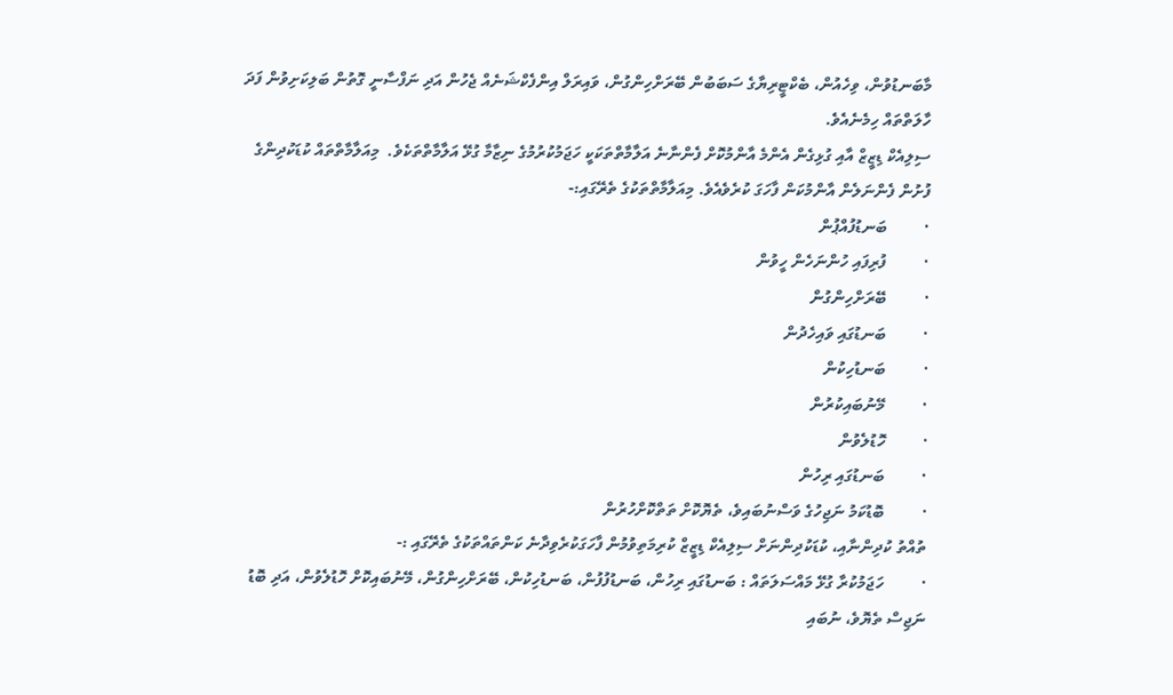މާބަނޑުވުން، ވިހެއުން، ބެކްޓީރިޔާގެ ސަބަބުން ބޭރަށްހިންގުން، ވައިރަލް އިންފެކްޝަނެއް ޖެހުން އަދި ނަފްސާނީ ގޮތުން ބަލިކަށިވުން ފަދަ ހާލަތްތައް ހިމެނެއެވެ.
ސިލިއެކް ޑިޒީޒް އާއި ގުޅިގެން އެންމެ އާންމުކޮށް ފެންނާނެ އަލާމާތްތަކަކީ ހަޖަމުކުރުމުގެ ނިޒާމާ ގުޅޭ އަލާމާތްތަކެވެ.  މިއަލާމާތްތައް ކުޑަކުދިންގެ ފުށުން ފެންނަލެން އާންމުކަން ފާހަގަ ކުރެވެއެވެ. މިއަލާމާތްތަކުގެ ތެރޭގައި:-
·         ބަނޑުފުއްޕުން
·         ފުރިފައި ހުންނަހެން ހީވުން
·         ބޭރަށްހިންގުން
·         ބަނޑުގައި ވައިހެދުން
·         ބަނޑުހިކުން
·         މޭނުބައިކުރުން
·         ހޮޑުލެވުން
·         ބަނޑުގައި ރިހުން
·         ބޮޑުކަމު ނަޖިހުގެ ވަސްނުބައިވެ، ތެޔޮކޮށް ތަތްކޮށްހުރުން
ތުއްތު ކުދިންނާއި، ކުޑަކުދިންނަށް ސިލިއެކް ޑިޒީޒް ކުރިމަތިވުމުން ފާހަގަކުރެވިދާނެ ކަންތައްތަކުގެ ތެރޭގައި :-
·         ހަޖަމުކުރާ ގުޅޭ މައްސަލަތައް : ބަނޑުގައި ރިހުން، ބަނޑުފުފުން، ބަނޑުހިކުން، ބޭރަށްހިންގުން، މޭނުބައިކޮށް ހޮޑުލެވުން، އަދި ބޮޑު ނަޖިސް ތެޔޮވެ، ނުބައި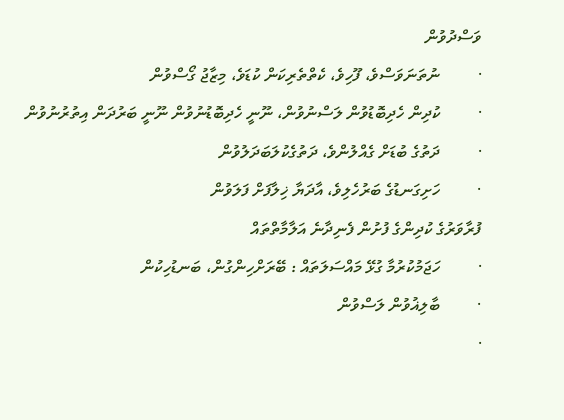ވަސްދުވުން
·         ނުތަނަވަސްވެ، ފޫހިވެ، ކެތްތެރިކަން ކުޑަވެ، މިޒާޖު ގޯސްވުން
·         ކުދިން ހެދިބޮޑުވުން ލަސްނުވުން، ނޫނީ ހެދިބޮޑުނުވުން ނޫނީ ބަރުދަން އިތުރުނުވުން
·         ދަތުގެ ބުޑަށް ގެއްލުންވެ، ދަތުގެކުލަބަދަލުވުން
·         ހަށިގަނޑުގެ ބަރުހެލިވެ، އާދަޔާ ޚިލާފަށް ފަލަވުން
ފުރާވަރުގެ ކުދިންގެ ފުށުން ފެނިދާނެ އަލާމާތްތައް
·         ހަޖަމުކުރުމާ ގުޅޭ މައްސަލަތައް : ބޭރަށްހިންގުން، ބަނޑުހިކުން
·         ބާލިޣުވުން ލަސްވުން
·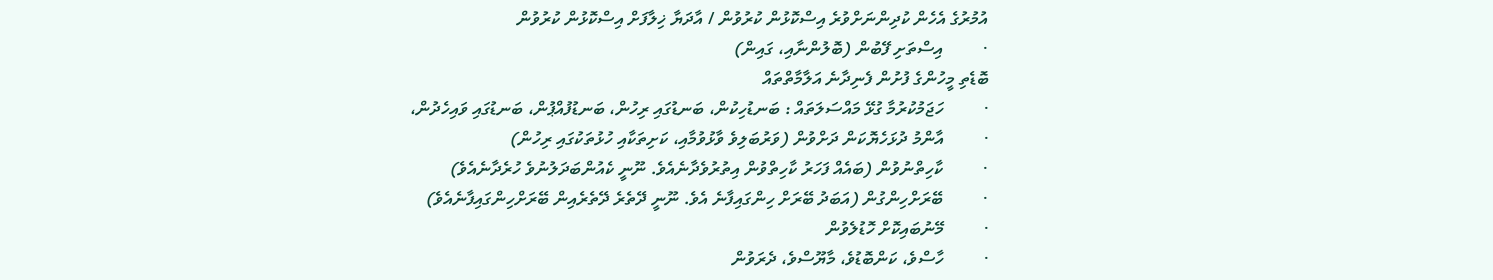އުމުރުގެ އެހެން ކުދިންނަށްވުރެ އިސްކޮޅުން ކުރުވުން / އާދަޔާ ޚިލާފަށް އިސްކޮޅުން ކުރުވުން
·         އިސްތަށި ފޭބުން (ބޮލުންނާއި، ގައިން)
ބޮޑެތި މީހުންގެ ފުށުން ފެނިދާނެ އަލާމާތްތައް
·         ހަޖަމުކުރުމާ ގުޅޭ މައްސަލަތައް : ބަނޑުހިކުން، ބަނޑުގައި ރިހުން، ބަނޑުފުއްޕުން، ބަނޑުގައި ވައިހެދުން،
·         އާންމު ދުޅަހެޔޮކަން ދަށްވުން (ވަރުބަލިވެ ވާޅުވުމާއި، ކަށިތަކާއި ހުޅުތަކުގައި ރިހުން)
·         ކާހިތްނުވުން (ބައެއް ފަހަރު ކާހިތްވުން އިތުރުވެދާނެއެވެ. ނޫނީ ކެއުންބަދަލުނުވެ ހުރެދާނެއެވެ)
·         ބޭރަށްހިންގުން (އަބަދު ބޭރަށް ހިންގައިފާނެ އެވެ. ނޫނީ ދޭތެރެ ދޭތެރެއިން ބޭރަށްހިންގައިފާނެއެވެ)
·         މޭނުބައިކޮށް ހޮޑުލެވުން
·         ހާސްވެ، ކަންބޮޑުވެ، މާޔޫސްވެ، ދެރަވުން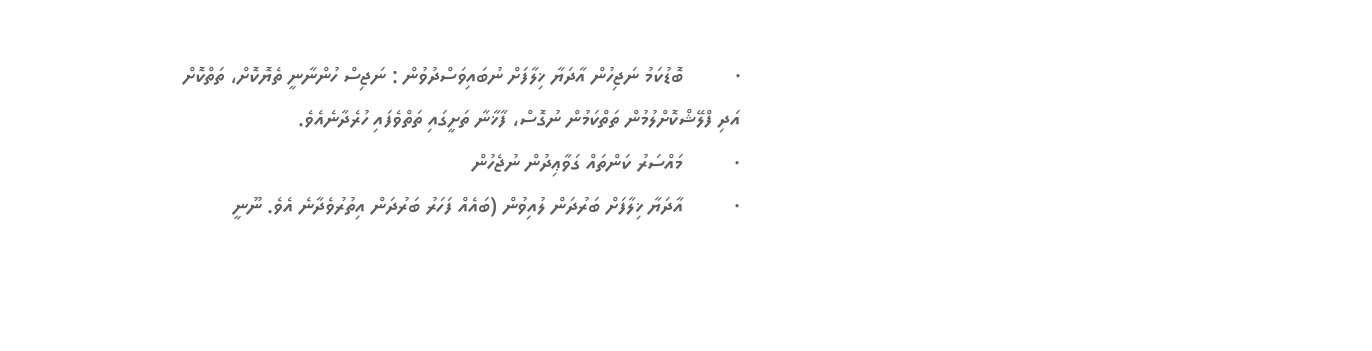·         ބޮޑުކަމު ނަޖިހުން އާދަޔާ ޚިލާފަށް ނުބައިވަސްދުވުން : ނަޖިސް ހުންނާނީ ތެޔޮކޮށް، ތަތްކޮށް އަދި ފްލޭޝްކޮށްލުމުން ތަތްކަމުން ނުގޮސް، ފާޚާނާ ތަށީގައި ތަތްވެފައި ހުރެދާނެއެވެ.
·         މައްސަރު ކަންތައް ގަވާޢިދުން ނުޖެހުން
·         އާދަޔާ ޚިލާފަށް ބަރުދަން ލުއިވުން (ބައެއް ފަހަރު ބަރުދަން އިތުރުވެދާނެ އެވެ. ނޫނީ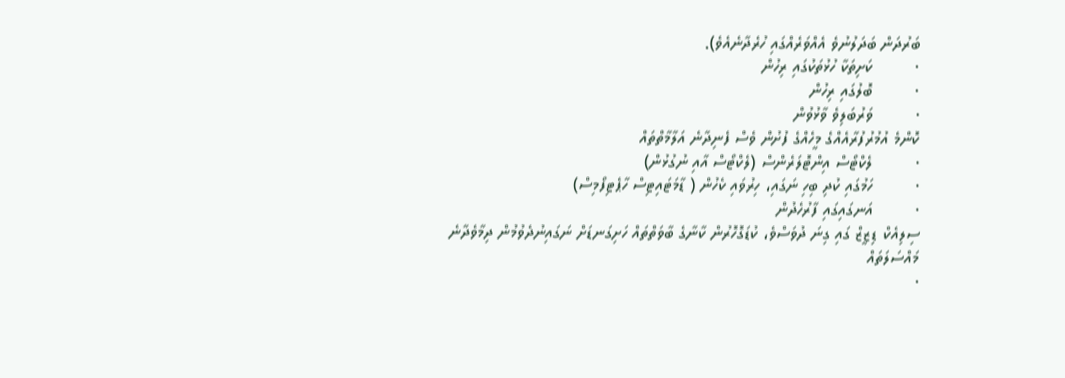ބަރުދަން ބަދަލުނުވެ އެއްވަރެއްގައި ހުރެދާނެއެވެ).
·         ކަށިތަކާ ހުޅުތަކުގައި ރިހުން
·         ބޮލުގައި ރިހުން
·         ވަރުބަލިވެ ވާޅުވުން
ކޮންމެ އުމުރުފުރާއެއްގެ މީހެއްގެ ފުށުން ވެސް ފެނިދާނެ އަލާމާތްތައް
·         ލެކްޓޯސް އިންޓޮލަރެންސް (ލެކްޓޯސް އާއި ނުގުޅުން)
·         ހަމުގައި ކުދި ބިހި ނަގައި، ހިރުވައި ކެހުން ( ޑާމަޓައިޓިސް ހާޕެޓިފޯމިސް)
·         އަނގައިގައި ފާރުހެދުން
ސިލިއެކް ޑިޒީޒް ގައި ގިނަ ދުވަސްވެ، ކުޑަގޮހޮރުން ކާނާގެ ބާވަތްތައް ހަށިގަނޑަށް ނަގައިނުދެވުމުން ދިމާވެދާނެ މައްސަލަތައް
·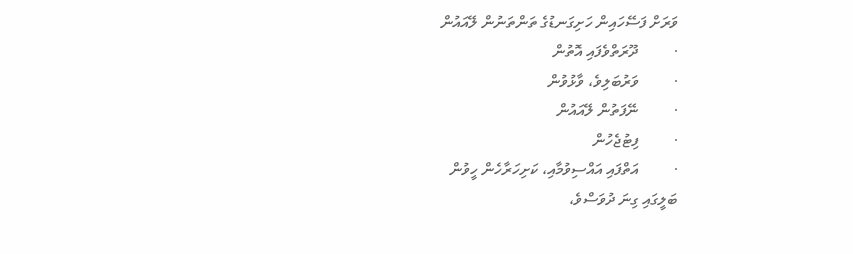ވަރަށް ފަސޭހައިން ހަށިގަނޑުގެ ތަންތަނުން ލޭއައުން
·         ދޫރަތްވެފައި އޮތުން
·         ވަރުބަލިވެ، ވާޅުވުން
·         ނޭފަތުން ލޭއައުން
·         ފިޓުޖެހުން
·         އަތްފައި އައްސިވުމާއި، ކަށިހަރާހެން ހީވުން
ބަލީގައި ގިނަ ދުވަސްވެ،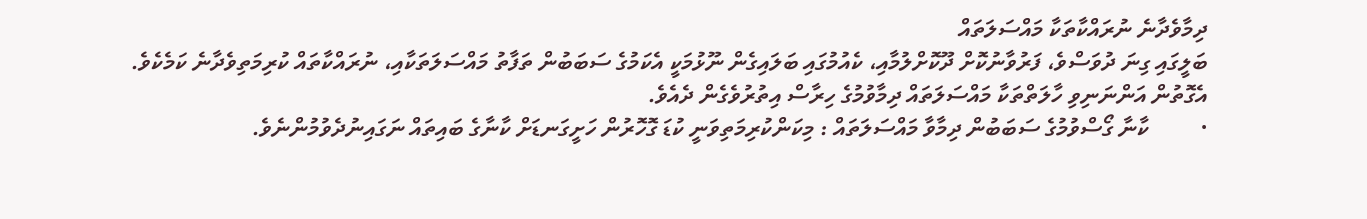ދިމާވެދާނެ ނުރައްކާތަކާ މައްސަލަތައް
ބަލީގައި ގިނަ ދުވަސްވެ، ފަރުވާނުކޮށް ދޫކޮށްލުމާއި، ކެއުމުގައި ބަލައިގެން ނޫޅުމަކީ އެކަމުގެ ސަބަބުން ތަފާތު މައްސަލަތަކާއި، ނުރައްކާތައް ކުރިމަތިވެދާނެ ކަމެކެވެ. އެގޮތުން އަންނަނިވި ހާލަތްތަކާ މައްސަލަތައް ދިމާވުމުގެ ހިރާސް އިތުރުވެގެން ދެއެވެ.
·         ކާނާ ގޯސްވުމުގެ ސަބަބުން ދިމާވާ މައްސަލަތައް : މިކަންކުރިމަތިވަނީ ކުޑަ ގޮހޮރުން ހަށީގަނޑަށް ކާނާގެ ބައިތައް ނަގައިނުދެވުމުންނެވެ.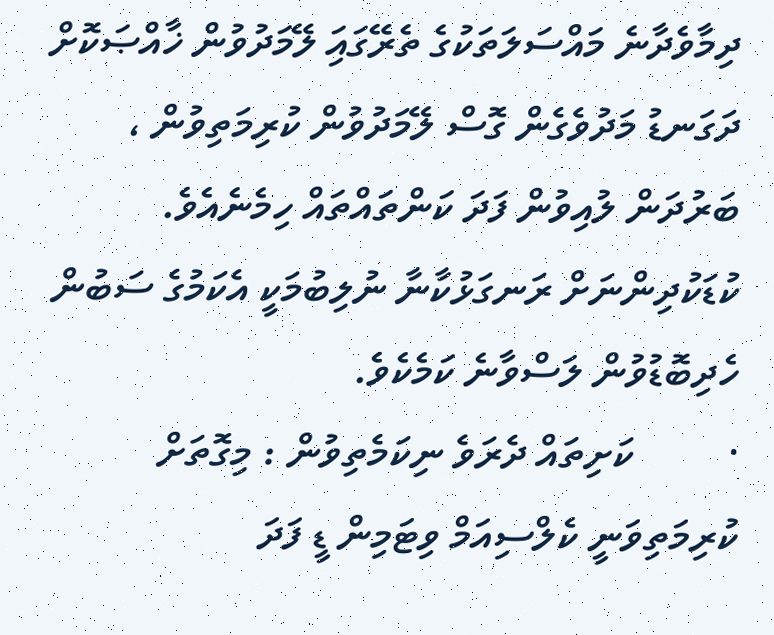ދިމާވެދާނެ މައްސަލަތަކުގެ ތެރޭގައަި ލޭމަދުވުން ޚާއްޞަކޮށް ދަގަނޑު މަދުވެގެން ގޮސް ލޭމަދުވުން ކުރިމަތިވުން ، ބަރުދަން ލުއިވުން ފަދަ ކަންތައްތައް ހިމެނެއެވެ. ކުޑަކުދިންނަށް ރަނގަޅުކާނާ ނުލިބުމަކީ އެކަމުގެ ސަބުން ހެދިބޮޑުވުން ލަސްވާނެ ކަމެކެވެ.
·         ކަށިތައް ދެރަވެ ނިކަމެތިވުން : މިގޮތަށް ކުރިމަތިވަނީ ކެލްސިއަމް ވިޓަމިން ޑީ ފަދަ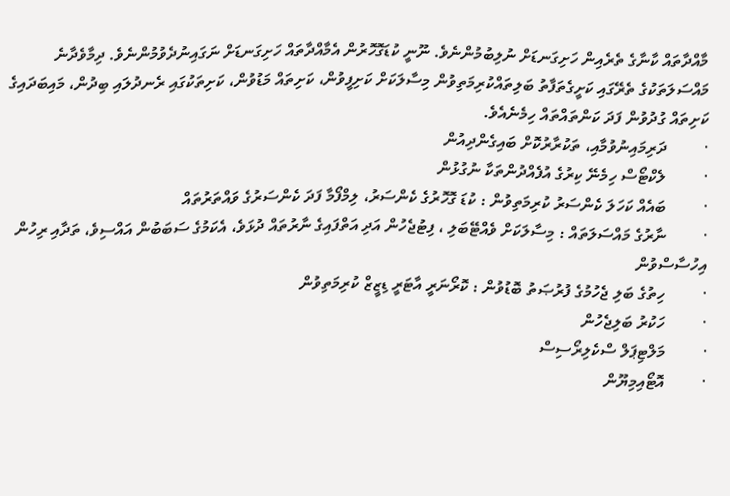މާއްދާތައް ކާނާގެ ތެރެއިން ހަށިގަނޑަށް ނުލިބުމުންނެވެ. ނޫނީ ކުޑަގޮހޮރުން އެމާއްދާތައް ހަށިގަނޑަށް ނަގައިނުދެވުމުންނެވެ. ދިމާވެދާނެ މައްސަލަތަކުގެ ތެރޭގައި ކަށީގެތަފާތު ބަލިތައްކުރިމަތިވުން މިސާލަކަށް ކަށިފީވުން، ކަށިތައް މަޑުވުން، ކަށިތަކުގައި ރެނދުލައި ބިދުން، މައިބަދައިގެ ކަށިތައް ގުދުވުން ފަދަ ކަންތައްތައް ހިމެނެއެވެ.
·         ދަރިމައިނުވުމާއި، ތަކުރާރުކޮށް ބައިގެންދިއުން
·         ލެކްޓޯސް ހިމެނޭ ކިރުގެ އުފެއްދުންތަކާ ނުގުޅުން
·         ބައެއް ކަހަލަ ކެންސަރު ކުރިމަތިވުން : ކުޑަ ގޮހޮރުގެ ކެންސަރު، ލިމްފޯމާ ފަދަ ކެންސަރުގެ ވައްތަރުތައް
·         ނާރުގެ މައްސަލަތައް : މިސާލަކަށް ވެއްޓޭބަލި ، ފިޓުޖެހުން އަދި އަތްފައިގެ ނާރުތައް ދުޅަވެ، އެކަމުގެ ސަބަބުން އައްސިވެ، ތަދާއި ރިހުން އިހުސާސްވުން
·         ހިތުގެ ބަލި ޖެހުމުގެ ފުރުޞަތު ބޮޑުވުން : ކޮރޯނަރީ އާޓަރީ ޑިޒީޒް ކުރިމަތިވުން
·         ހަކުރު ބަލިޖެހުން
·         މަލްޓިޕަލް ސްކެލިރޯސިސް
·         އޮޓޯއިމިޔޫން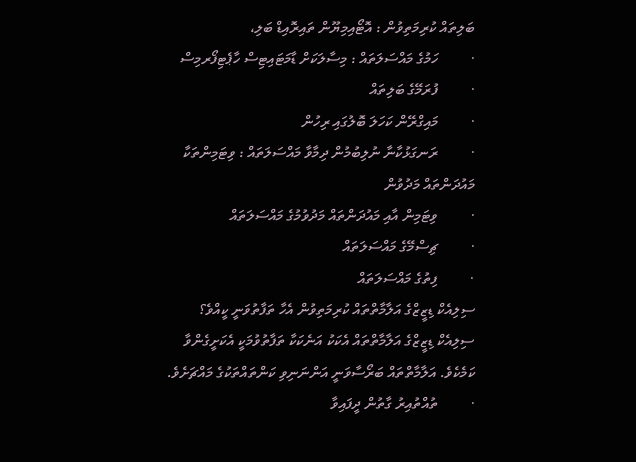ބަލިތައް ކުރިމަތިވުން : އޮޓޯއިމިޔޫން ތައިރޮއިޑް ބަލި،
·         ހަމުގެ މައްސަލަތައް : މިސާލަކަށް ޑާމަޓައިޓިސް ހާޕެޓިފޯރމިސް
·         ފުރަމޭގެ ބަލިތައް
·         މައިގްރޭން ކަހަލަ ބޮލުގައި ރިހުން
·         ރަނގަޅުކާނާ ނުލިބުމުން ދިމާވާ މައްސަލަތައް : ވިޓަމިންތަކާ މައުދަންތައް މަދުވުން
·         ވިޓަމިން އާއި މައުދަންތައް މަދުވުމުގެ މައްސަލަތައް
·         ޗިސްމޭގެ މައްސަލަތައް
·         ފިތުގެ މައްސަލަތައް
ސިލިއެކް ޑިޒީޒްގެ އަލާމާތްތައް ކުރިމަތިވުން އެހާ ތަފާތުވަނީ ކީއްވެ؟
ސިލިއެކް ޑިޒީޒްގެ އަލާމާތްތައް އެކަކު އަނެކަކާ ތަފާތުވުމަކީ އެކަށީގެންވާ ކަމެކެވެ. އަލާމާތްތައް ބަރޯސާވަނީ އަންނަނިވި ކަންތައްތަކުގެ މައްޗަށެވެ.
·         ތުއްތުއިރު ގާތުން ދީފައިވާ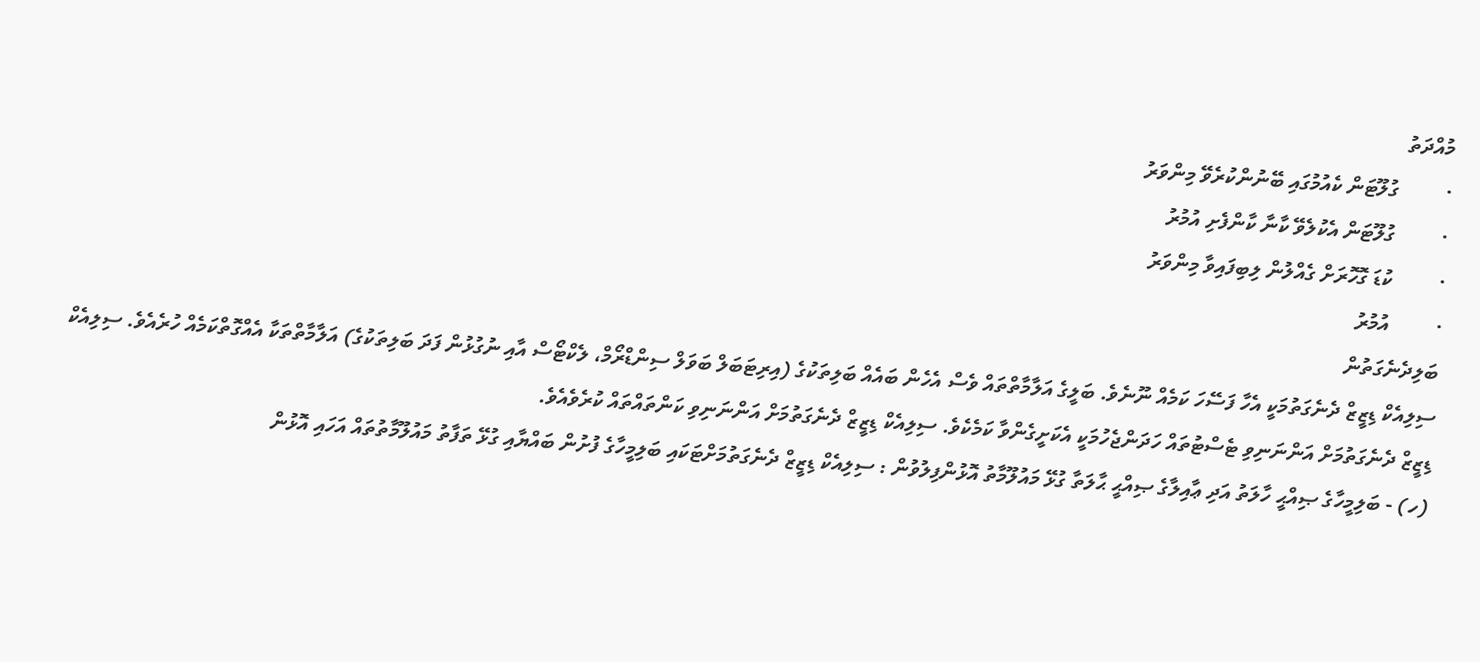މުއްދަތު
·         ގުލޫޓަން ކެއުމުގައި ބޭނުންކުރެވޭ މިންވަރު
·         ގުލޫޓަން އެކުލެވޭ ކާނާ ކާންފެށި އުމުރު
·         ކުޑަ ގޮހޮރަށް ގެއްލުން ލިބިފައިވާ މިންވަރު
·         އުމުރު
ބަލިދެނެގަތުން
ސިލިއެކް ޑިޒީޒް ދެނެގަތުމަކީ އެހާ ފަސޭހަ ކަމެއް ނޫނެވެ. ބަލީގެ އަލާމާތްތައް ވެސް އެހެން ބައެއް ބަލިތަކުގެ (އިރިޓަބަލް ބަވަލް ސިންޑްރޯމް، ލެކްޓޯސް އާއި ނުގުޅުން ފަދަ ބަލިތަކުގެ) އަލާމާތްތަކާ އެއްގޮތްކަމެއް ހުރެއެވެ. ސިލިއެކް ޑިޒީޒް ދެނެގަތުމަށް އަންނަނިވި ޓެސްޓުތައް ހަދަންޖެހުމަކީ އެކަށީގެންވާ ކަމެކެވެ. ސިލިއެކް ޑިޒީޒް ދެނެގަތުމަށް އަންނަނިވި ކަންތައްތައް ކުރެވެއެވެ.
(ހ) - ބަލިމީހާގެ ޞިއްޙީ ހާލަތު އަދި ޢާއިލާގެ ޞިއްޙީ ޙާލަތާ ގުޅޭ މައުލޫމާތު އޮޅުންފިލުވުން : ސިލިއެކް ޑިޒީޒް ދެނެގަތުމަށްޓަކައި ބަލިމީހާގެ ފުށުން ބައްޔާއި ގުޅޭ ތަފާތު މައުލޫމާތުތައް އަހައި އޮޅުން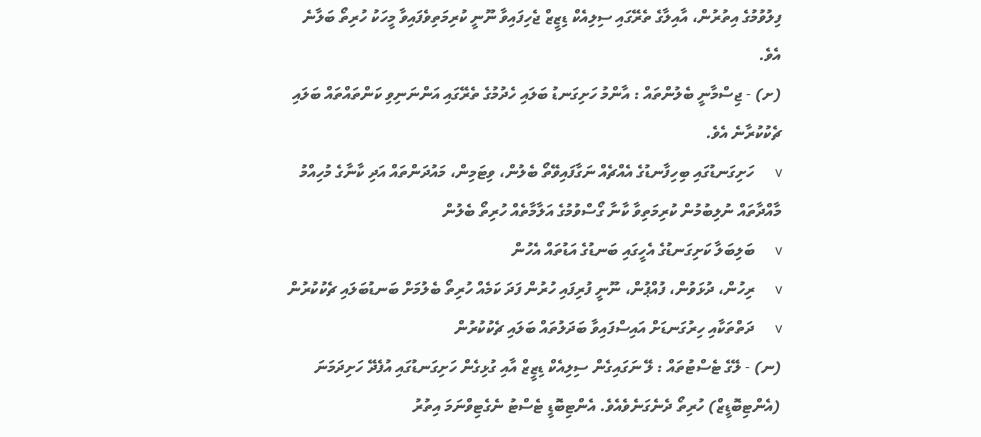ފިލުވުމުގެ އިތުރުން، އާއިލާގެ ތެރޭގައި ސިލިއެކް ޑިޒީޒް ޖެހިފައިވާ ނޫނީ ކުރިމަތިވެފައިވާ މީހަކު ހުރިތޯ ބަލާނެ އެވެ.
(ށ) - ޖިސްމާނީ ބެލުންތައް : އާންމު ހަށިގަނޑު ބަލައި ހެދުމުގެ ތެރޭގައި އަންނަނިވި ކަންތައްތައް ބަލައި ޗެކުކުރާނެ އެވެ.
v     ހަށިގަނޑުގައި ބިހިފާނޑުގެ އެއްޗެއް ނަގާފައިވޭތޯ ބެލުން، ވިޓަމިން، މައުދަންތައް އަދި ކާނާގެ މުހިއްމު މާއްދާތައް ނުލިބުމުން ކުރިމަތިވާ ކާނާ ގޯސްވުމުގެ އަލާމާތެއް ހުރިތޯ ބެލުން
v     ބަލިބަލާ ކަށިގަނޑުގެ އެހީގައި ބަނޑުގެ އަޑުތައް އެހުން
v     ރިހުން، ދުޅަވުން، ފުއްޕުން، ނޫނީ ފުރިފައި ހުރުން ފަދަ ކަމެއް ހުރިތޯ ބެލުމަށް ބަނޑުބަލައި ޗެކުކުރުން
v     ދަތްތަކާއި ހިރުގަނޑަށް އައިސްފައިވާ ބަދަލުތައް ބަލައި ޗެކުކުރުން
(ނ) - ލޭގެ ޓެސްޓުތައް : ލޭ ނަގައިގެން ސިލިއެކް ޑިޒީޒް އާއި ގުޅިގެން ހަށިގަނޑުގައި އުފެދޭ ހަށިދަމަނަ (އެންޓިބޮޑީޒް) ހުރިތޯ ދެނެގަނެވެއެވެ. އެންޓިބޮޑީ ޓެސްޓު ނެގެޓިވްނަމަ އިތުރު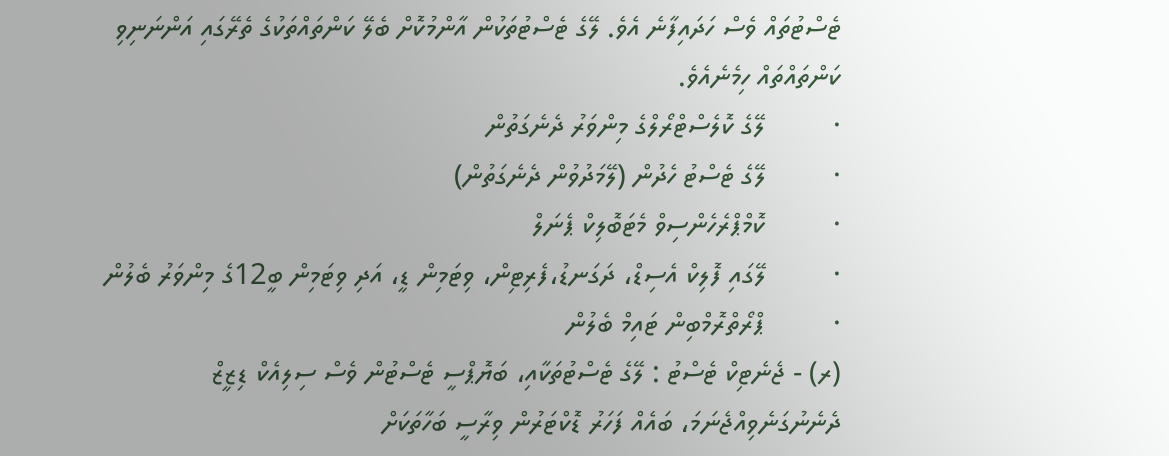ޓެސްޓުތައް ވެސް ހަދައިފާނެ އެވެ. ލޭގެ ޓެސްޓުތަކުން އާންމުކޮށް ބެލޭ ކަންތައްތަކުގެ ތެރޭގައި އަންނަނިވި ކަންތައްތައް ހިމެނެއެވެ.
·         ލޭގެ ކޮލެސްޓްރޯލްގެ މިންވަރު ދެނެގަތުން
·         ލޭގެ ޓެސްޓު ހެދުން (ލޭމަދުވުން ދެނެގަތުން)
·         ކޮމްޕްރެހެންސިވް މެޓަބޮލިކް ޕެނަލް
·         ލޭގައި ފޮލިކް އެސިޑް، ދަގަނޑު،ފެރިޓިން، ވިޓަމިން ޑީ، އަދި ވިޓަމިން ބީ12ގެ މިންވަރު ބެލުން
·         ޕްރޯތްރޮމްބިން ޓައިމް ބެލުން
(ރ) - ޖެނެޓިކް ޓެސްޓު : ލޭގެ ޓެސްޓުތަކާއި، ބަޔޮޕްސީ ޓެސްޓުން ވެސް ސިލިއެކް ޑިޒީޒް ދެނެނުގަނެވިއްޖެނަމަ، ބައެއް ފަހަރު ޑޮކްޓަރުން ވިރާސީ ބަހާތަކަށް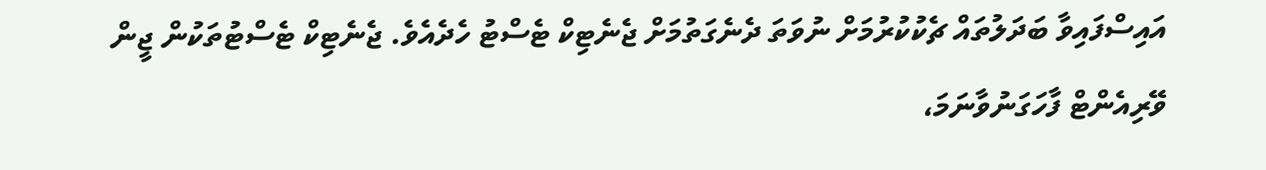އައިސްފައިވާ ބަދަލުތައް ޗެކުކުރުމަށް ނުވަތަ ދެނެގަތުމަށް ޖެނެޓިކް ޓެސްޓު ހެދެއެވެ. ޖެނެޓިކް ޓެސްޓުތަކުން ޖީން ވޭރިއެންޓް ފާހަގަނުވާނަމަ،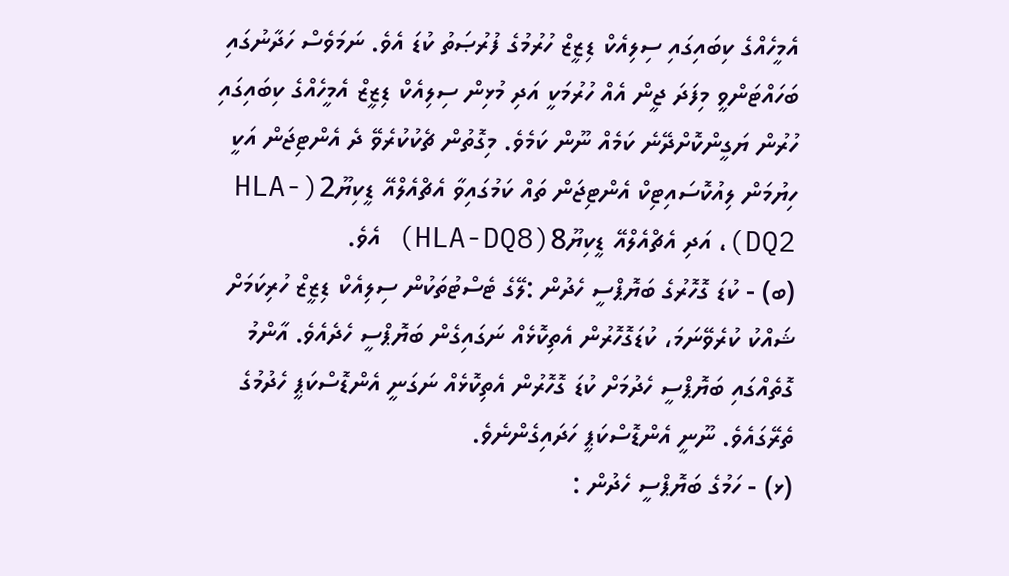އެމީހެއްގެ ކިބައިގައި ސިލިއެކް ޑިޒީޒް ހުރުމުގެ ފުރުޞަތު ކުޑަ އެވެ. ނަމަވެސް ހަދާނުގައި ބަހައްޓަންވީ މިފަދަ ޖީން އެއް ހުރުމަކީ އަދި މުޅިން ސިލިއެކް ޑިޒީޒް އެމީހެއްގެ ކިބައިގައި ހުރުން ޔަގީންކޮށްދޭނެ ކަމެއް ނޫން ކަމެވެ. މިގޮތުން ޗެކުކުރެވޭ ދެ އެންޓިޖަން އަކީ ހިޔުމަން ލިއުކޮސައިޓިކް އެންޓިޖަން ތައް ކަމުގައިވާ އެޗްއެލްއޭ ޑީކިޔޫ2(HLA- DQ2)، އަދި އެޗްއެލްއޭ ޑީކިޔޫ8(HLA-DQ8) އެވެ.
(ބ) - ކުޑަ ގޮހޮރުގެ ބަޔޮޕްސީ ހެދުން :ލޭގެ ޓެސްޓުތަކުން ސިލިއެކް ޑިޒީޒް ހުރިކަމަށް ޝައްކު ކުރެވޭނަމަ، ކުޑަގޮހޮރުން އެތިކޮޅެއް ނަގައިގެން ބަޔޮޕްސީ ހެދެއެވެ. އާންމު ގޮތެއްގައި ބަޔޮޕްސީ ހެދުމަށް ކުޑަ ގޮހޮރުން އެތިކޮޅެއް ނަގަނީ އެންޑޮސްކަޕީ ހެދުމުގެ ތެރޭގައެވެ. ނޫނީ އެންޑޮސްކަޕީ ހަދައިގެންނެވެ.
(ޅ) - ހަމުގެ ބަޔޮޕްސީ ހެދުން :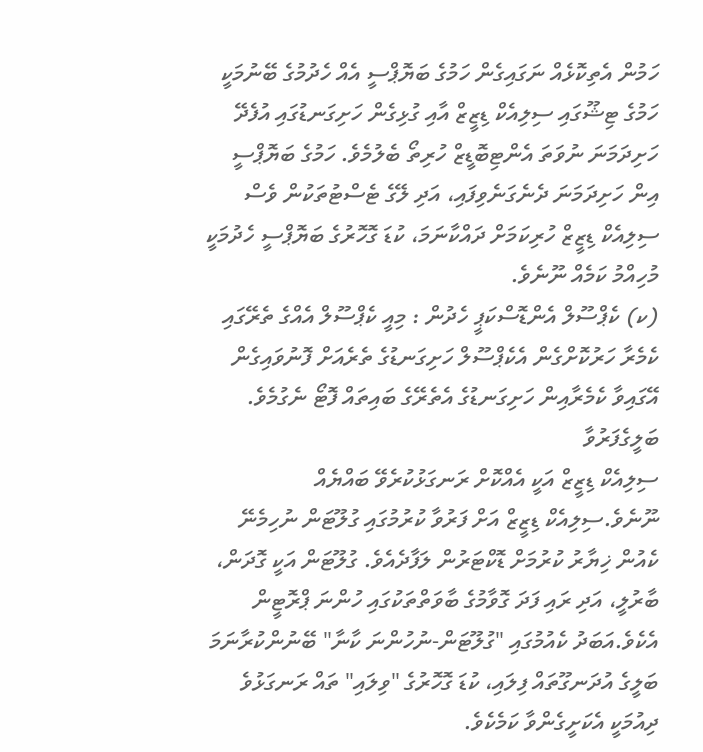ހަމުން އެތިކޮޅެއް ނަގައިގެން ހަމުގެ ބަޔޮޕްސީ އެއް ހެދުމުގެ ބޭނުމަކީ ހަމުގެ ޓިޝޫގައި ސިލިއެކް ޑިޒީޒް އާއި ގުޅިގެން ހަށިގަނޑުގައި އުފެދޭ ހަށިދަމަނަ ނުވަތަ އެންޓިބޮޑީޒް ހުރިތޯ ބެލުމެވެ. ހަމުގެ ބަޔޮޕްސީ އިން ހަށިދަމަނަ ދެނެގަނެވިފައި، އަދި ލޭގެ ޓެސްޓުތަކުން ވެސް ސިލިއެކް ޑިޒީޒް ހުރިކަމަށް ދައްކާނަމަ، ކުޑަ ގޮހޮރުގެ ބަޔޮޕްސީ ހެދުމަކީ މުހިއްމު ކަމެއް ނޫނެވެ.
(ކ) ކެޕްސޫލް އެންޑޮސްކަޕީ ހެދުން : މިއީ ކެޕްސޫލް އެއްގެ ތެރޭގައި ކެމެރާ ހަރުކޮށްގެން އެކެޕްސޫލް ހަށިގަނޑުގެ ތެރެއަށް ފޮނުވައިގެން އޭގައިވާ ކެމެރާއިން ހަށިގަނޑުގެ އެތެރޭގެ ބައިތައް ފޮޓޯ ނެގުމެވެ.
ބަލީގެފަރުވާ
ސިލިއެކް ޑިޒީޒް އަކީ އެއްކޮށް ރަނގަޅުކުރެވޭ ބައްޔެއް ނޫނެވެ.ސިލިއެކް ޑިޒީޒް އަށް ފަރުވާ ކުރުމުގައި ގުލޫޓަން ނުހިމެނޭ ކެއުން ޚިޔާރު ކުރުމަށް ޑޮކްޓަރުން ލަފާދެއެވެ. ގުލޫޓަން އަކީ ގޮދަން، ބާރުލީ، އަދި ރައި ފަދަ ގޮވާމުގެ ބާވަތްތަކުގައި ހުންނަ ޕްރޮޓީން އެކެވެ.އަބަދު ކެއުމުގައި "ގުލޫޓަން-ނުހުންނަ ކާނާ" ބޭނުންކުރާނަމަ ބަލީގެ އުދަނގޫތައް ފިލައި، ކުޑަ ގޮހޮރުގެ "ވިލައި" ތައް ރަނގަޅުވެ ދިއުމަކީ އެކަށީގެންވާ ކަމެކެވެ.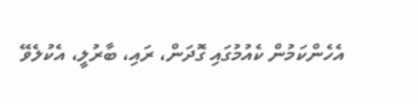އެހެންކަމުން ކެއުމުގައި ގޮދަން، ރައި، ބާރުލީ، އެކުލެވޭ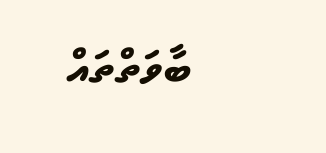ބާވަތްތައް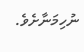ނުހިމަނާށެވެ.